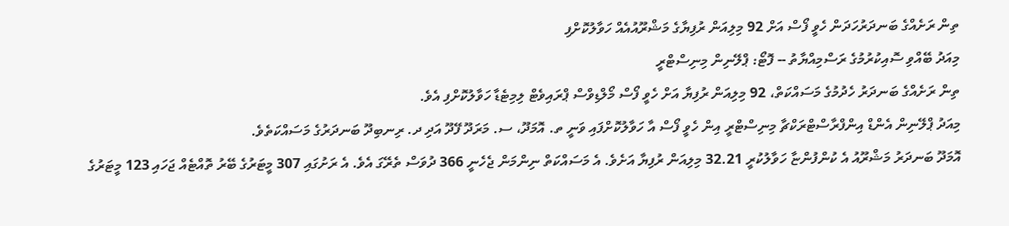ތިން ރަށެއްގެ ބަނދަރުހަދަން ހެވީ ފޯސް އަށް 92 މިލިއަން ރުފިޔާގެ މަޝްރޫއުއެއް ހަވާލުކޮށްފި
މިއަދު ބޭއްވި ސޮއިކުރުމުގެ ރަސްމިއްޔާތު -- ފޮޓޯ: ޕްލޭނިން މިނިސްޓްރީ
ތިން ރަށެއްގެ ބަނދަރު ހެދުމުގެ މަސައްކަތް، 92 މިލިއަން ރުފިޔާ އަށް ހެވީ ފޯސް މޯލްޑިވްސް ޕްރައިވެޓް ލިމިޓެޑާ ހަވާލުކޮށްފި އެވެ.
މިއަދު ޕްލޭނިން އެންޑް އިންފްރާސްޓްރަކްޗާ މިނިސްޓްރީ އިން ހެވީ ފޯސް އާ ހަވާލުކޮށްފައި ވަނީ ތ. އޮމަދޫ، ސ. މަރަދޫ ފޭދޫ އަދި ދ. ރިނބިދޫ ބަނދަރުގެ މަސައްކަތެވެ.
އޮމަދޫ ބަނދަރު މަޝްރޫއު އެ ކުންފުންޏާ ހަވާލުކުރީ 32.21 މިލިއަން ރުފިޔާ އަށެވެ. އެ މަސައްކަތް ނިންމަން ޖެހެނީ 366 ދުވަސް ތެރޭގަ އެވެ. އެ ރަށުގައި 307 މީޓަރުގެ ބޭރު ތޮއްޓެއް ޖަހައި 123 މީޓަރުގެ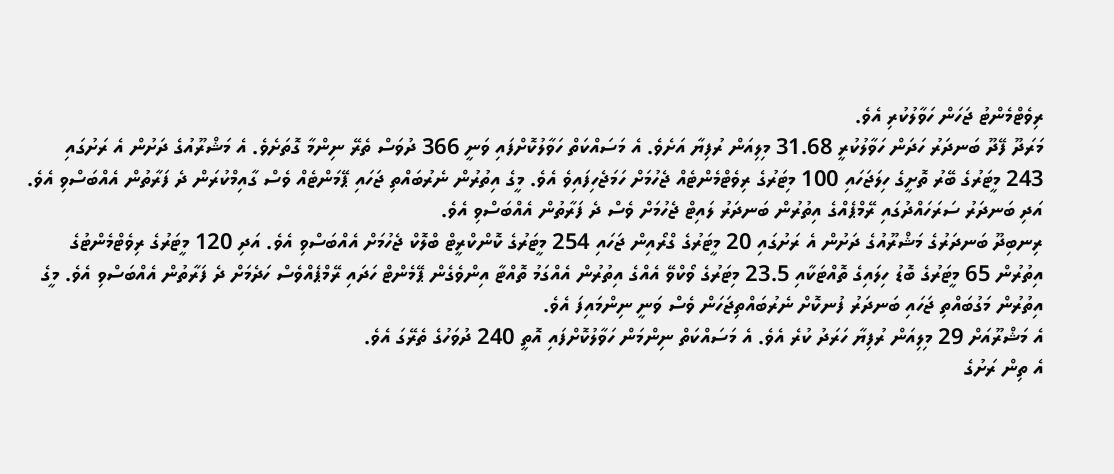ރިވެޓްމެންޓު ޖަހަން ހަވާލުކުރި އެވެ.
މަރަދޫ ފޭދޫ ބަނދަރު ހަދަން ހަވާލުކުރީ 31.68 މިލިއަން ރުފިޔާ އަށެވެ. އެ މަސައްކަތް ހަވާލުކޮށްފައި ވަނީ 366 ދުވަސް ތެރޭ ނިންމާ ގޮތަށެވެ. އެ މަޝްރޫއުގެ ދަށުން އެ ރަށުގައި 243 މީޓަރުގެ ބޭރު ތޮށީގެ ހިލަޖަހައި 100 މިޓަރުގެ ރިވެޓްމެންޓެއް ޖެހުމަށް ހަމަޖެހިފައިވެ އެވެ. މީގެ އިތުރުން ނެރުބައްތި ޖަހައި ޕޭމަންޓެއް ވެސް ގާއިމްކުރަން ދެ ފަރާތުން އެއްބަސްވި އެވެ. އަދި ބަނދަރު ސަރަހައްދުގައި ރޭމްޕެއްގެ އިތުރުން ބަނދަރު ލައިޓް ޖެހުމަށް ވެސް ދެ ފަރާތުން އެއްބަސްވި އެވެ.
ރިނބިދޫ ބަނދަރުގެ މަޝްރޫއުގެ ދަށުން އެ ރަށުގައި 20 މީޓަރުގެ ގްރޯއިން ޖަހައި 254 މީޓަރުގެ ކޮންކްރީޓް ބްލޮކް ޖެހުމަށް އެއްބަސްވި އެވެ. އަދި 120 މީޓަރުގެ ރިވެޓްމެންޓުގެ އިތުރުން 65 މީޓަރުގެ ބޮޑު ހިލައިގެ ތޮއްޓަކާއި 23.5 މިޓަރުގެ ވޯކްވޭ އެއްގެ އިތުރުން އެއްގަމު ތޮއްޓާ އިންވެގެން ޕޭމެންޓް ހަދައި ރޭމްޕެއްވެސް ހަދެމަށް ދެ ފަރާތުން އެއްބަސްވި އެވެ. މީގެ އިތުރުން މަގުބައްތި ޖަހައި ބަނދަރު ފުނކޮށް ނެރުބައްތިޖަހަން ވެސް ވަނީ ނިންމައިފަ އެވެ.
އެ މަޝްރޫއަށް 29 މިލިއަން ރުފިޔާ ހަރަދު ކުރެ އެވެ. އެ މަސައްކަތް ނިންމަން ހަވާލުކޮށްފައި އޮތީ 240 ދުވަހުގެ ތެރޭގަ އެވެ.
އެ ތިން ރަށުގެ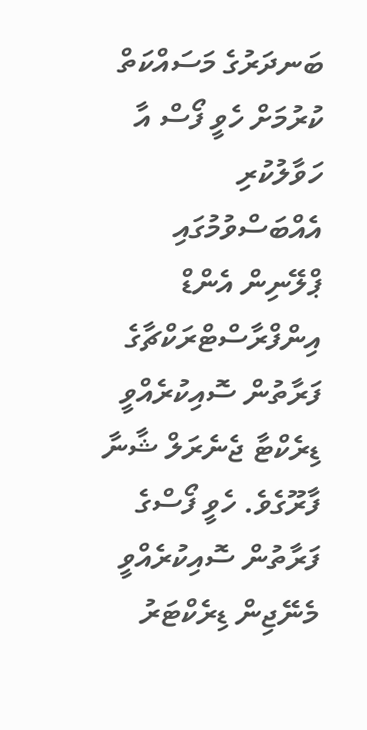ބަނދަރުގެ މަސައްކަތް ކުރުމަށް ހެވީ ފޯސް އާ ހަވާލުކުރި އެއްބަސްވުމުގައި ޕްލޭނިން އެންޑް އިންފްރާސްޓްރަކްޗާގެ ފަރާތުން ސޮއިކުރެއްވީ ޑިރެކްޓާ ޖެނެރަލް ޝާނާ ފާރޫގެވެ. ހެވީ ފޯސްގެ ފަރާތުން ސޮއިކުރެއްވީ މެނޭޖިން ޑިރެކްޓަރު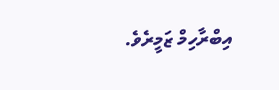އިބްރާހިމް ޒަމީރެވެ.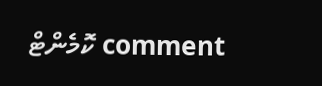comment ކޮމެންޓް